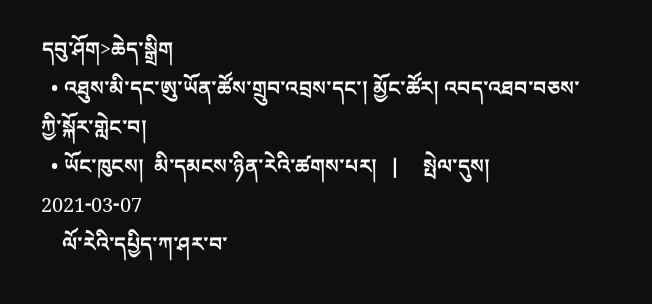དབུ་ཤོག>ཆེད་སྒྲིག
  • འཐུས་མི་དང་ཨུ་ཡོན་ཚོས་གྲུབ་འབྲས་དང་། མྱོང་ཚོར། འབད་འཐབ་བཅས་ཀྱི་སྐོར་གླེང་བ།
  • ཡོང་ཁུངས།  མི་དམངས་ཉིན་རེའི་ཚགས་པར།   |     སྤེལ་དུས།  2021-03-07
    ལོ་རེའི་དཔྱིད་ཀ་ཤར་བ་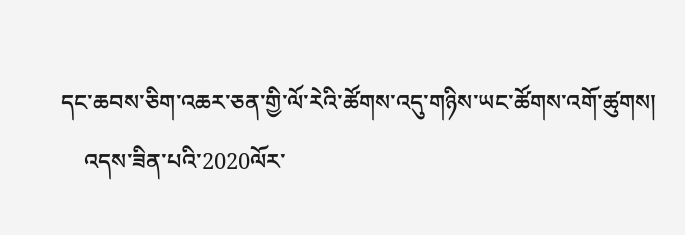དང་ཆབས་ཅིག་འཆར་ཅན་གྱི་ལོ་རེའི་ཚོགས་འདུ་གཉིས་ཡང་ཚོགས་འགོ་ཚུགས།
    འདས་ཟིན་པའི་2020ལོར་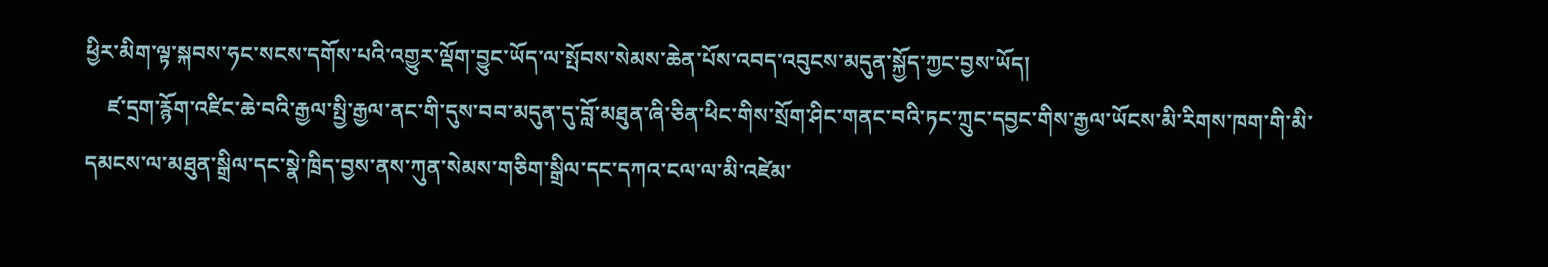ཕྱིར་མིག་ལྟ་སྐབས་ཧང་སངས་དགོས་པའི་འགྱུར་ལྡོག་བྱུང་ཡོད་ལ་སྤོབས་སེམས་ཆེན་པོས་འབད་འབུངས་མདུན་སྐྱོད་ཀྱང་བྱས་ཡོད།
    ཛ་དྲག་རྙོག་འཛིང་ཆེ་བའི་རྒྱལ་སྤྱི་རྒྱལ་ནང་གི་དུས་བབ་མདུན་དུ་བློ་མཐུན་ཞི་ཅིན་ཕིང་གིས་སྲོག་ཤིང་གནང་བའི་ཏང་ཀྲུང་དབྱང་གིས་རྒྱལ་ཡོངས་མི་རིགས་ཁག་གི་མི་དམངས་ལ་མཐུན་སྒྲིལ་དང་སྣེ་ཁྲིད་བྱས་ནས་ཀུན་སེམས་གཅིག་སྒྲིལ་དང་དཀའ་ངལ་ལ་མི་འཛེམ་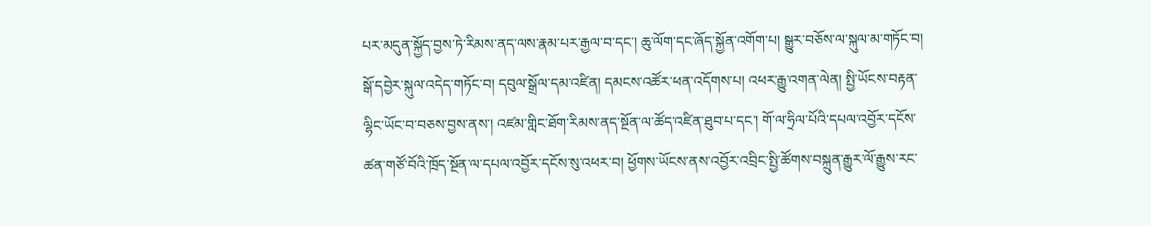པར་མདུན་སྐྱོད་བྱས་ཏེ་རིམས་ནད་ལས་རྣམ་པར་རྒྱལ་བ་དང་། ཆུ་ལོག་དང་ཞོད་སྐྱོན་འགོག་པ། སྒྱུར་བཅོས་ལ་སྐུལ་མ་གཏོང་བ། སྒོ་དབྱེར་སྐུལ་འདེད་གཏོང་བ། དབུལ་སྒྲོལ་དམ་འཛིན། དམངས་འཚོར་ཕན་འདོགས་པ། འཕར་རྒྱུ་འགན་ལེན། སྤྱི་ཡོངས་བརྟན་ལྷིང་ཡོང་བ་བཅས་བྱས་ནས་། འཛམ་གླིང་ཐོག་རིམས་ནད་སྔོན་ལ་ཚོད་འཛིན་ཐུབ་པ་དང་། གོ་ལ་ཧྲིལ་པོའི་དཔལ་འབྱོར་དངོས་ཚན་གཙོ་བོའི་ཁྲོད་སྔོན་ལ་དཔལ་འབྱོར་དངོས་སུ་འཕར་བ། ཕྱོགས་ཡོངས་ནས་འབྱོར་འབྲིང་སྤྱི་ཚོགས་བསྐྲུན་རྒྱུར་ལོ་རྒྱུས་རང་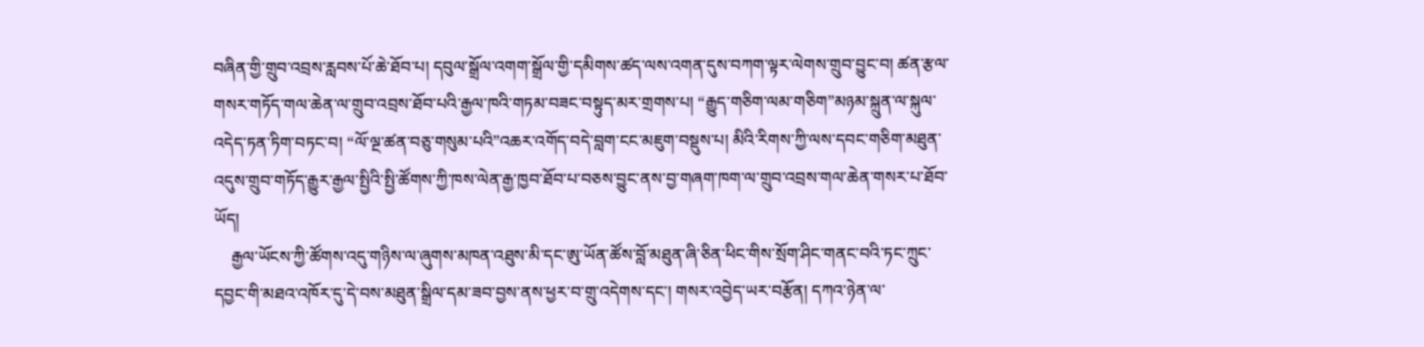བཞིན་གྱི་གྲུབ་འབྲས་རླབས་པོ་ཆེ་ཐོབ་པ། དབུལ་སྒྲོལ་འགག་སྒྲོལ་གྱི་དམིགས་ཚད་ལས་འགན་དུས་བཀག་ལྟར་ལེགས་གྲུབ་བྱུང་བ། ཚན་རྩལ་གསར་གཏོད་གལ་ཆེན་ལ་གྲུབ་འབྲས་ཐོབ་པའི་རྒྱལ་ཁའི་གཏམ་བཟང་བསྟུད་མར་གྲགས་པ། “རྒྱུད་གཅིག་ལམ་གཅིག”མཉམ་སྐྲུན་ལ་སྐུལ་འདེད་ཏན་ཏིག་བཏང་བ། “ལོ་ལྔ་ཚན་བཅུ་གསུམ་པའི”འཆར་འགོད་བདེ་བླག་ངང་མཇུག་བསྡུས་པ། མིའི་རིགས་ཀྱི་ལས་དབང་གཅིག་མཐུན་འདུས་གྲུབ་གཏོད་རྒྱུར་རྒྱལ་སྤྱིའི་སྤྱི་ཚོགས་ཀྱི་ཁས་ལེན་རྒྱ་ཁྱབ་ཐོབ་པ་བཅས་བྱུང་ནས་བྱ་གཞག་ཁག་ལ་གྲུབ་འབྲས་གལ་ཆེན་གསར་པ་ཐོབ་ཡོད།
    རྒྱལ་ཡོངས་ཀྱི་ཚོགས་འདུ་གཉིས་ལ་ཞུགས་མཁན་འཐུས་མི་དང་ཨུ་ཡོན་ཚོས་བློ་མཐུན་ཞི་ཅིན་ཕིང་གིས་སྲོག་ཤིང་གནང་བའི་ཏང་ཀྲུང་དབྱང་གི་མཐའ་འཁོར་དུ་དེ་བས་མཐུན་སྒྲིལ་དམ་ཟབ་བྱས་ནས་ཕྱར་བ་གྲུ་འདེགས་དང་། གསར་འབྱེད་ཡར་བརྩོན། དཀའ་ཉེན་ལ་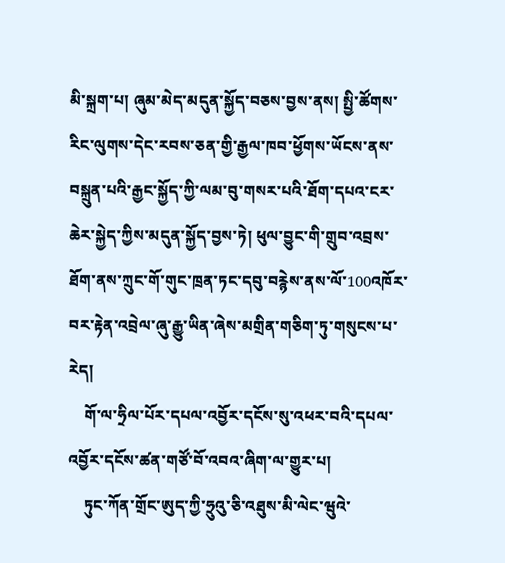མི་སྐྲག་པ། ཞུམ་མེད་མདུན་སྐྱོད་བཅས་བྱས་ནས། སྤྱི་ཚོགས་རིང་ལུགས་དེང་རབས་ཅན་གྱི་རྒྱལ་ཁབ་ཕྱོགས་ཡོངས་ནས་བསྐྲུན་པའི་རྒྱང་སྐྱོད་ཀྱི་ལམ་བུ་གསར་པའི་ཐོག་དཔའ་ངར་ཆེར་སྐྱེད་ཀྱིས་མདུན་སྐྱོད་བྱས་ཏེ། ཕུལ་བྱུང་གི་གྲུབ་འབྲས་ཐོག་ནས་ཀྲུང་གོ་གུང་ཁྲན་ཏང་དབུ་བརྙེས་ནས་ལོ་100འཁོར་བར་རྟེན་འབྲེལ་ཞུ་རྒྱུ་ཡིན་ཞེས་མགྲིན་གཅིག་ཏུ་གསུངས་པ་རེད།
    གོ་ལ་ཧྲིལ་པོར་དཔལ་འབྱོར་དངོས་སུ་འཕར་བའི་དཔལ་འབྱོར་དངོས་ཚན་གཙོ་བོ་འབའ་ཞིག་ལ་གྱུར་པ།
    ཏུང་ཀོན་གྲོང་ཨུད་ཀྱི་ཧྲུའུ་ཅི་འཐུས་མི་ལེང་ཝུའེ་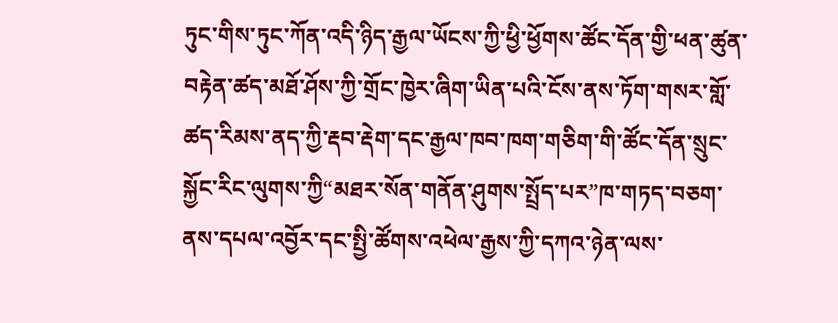ཏུང་གིས་ཏུང་ཀོན་འདི་ཉིད་རྒྱལ་ཡོངས་ཀྱི་ཕྱི་ཕྱོགས་ཚོང་དོན་གྱི་ཕན་ཚུན་བརྟེན་ཚད་མཐོ་ཤོས་ཀྱི་གྲོང་ཁྱེར་ཞིག་ཡིན་པའི་ངོས་ནས་ཏོག་གསར་གློ་ཚད་རིམས་ནད་ཀྱི་རྡབ་རྡེག་དང་རྒྱལ་ཁབ་ཁག་གཅིག་གི་ཚོང་དོན་སྲུང་སྐྱོང་རིང་ལུགས་ཀྱི“མཐར་སོན་གནོན་ཤུགས་སྤྲོད་པར”ཁ་གཏད་བཅག་ནས་དཔལ་འབྱོར་དང་སྤྱི་ཚོགས་འཕེལ་རྒྱས་ཀྱི་དཀའ་ཉེན་ལས་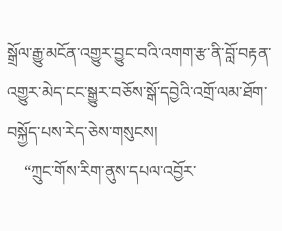སྒྲོལ་རྒྱུ་མངོན་འགྱུར་བྱུང་བའི་འགག་རྩ་ནི་བློ་བརྟན་འགྱུར་མེད་ངང་སྒྱུར་བཅོས་སྒོ་དབྱེའི་འགྲོ་ལམ་ཐོག་བསྐྱོད་པས་རེད་ཅེས་གསུངས།
    “ཀྲུང་གོས་རིག་ནུས་དཔལ་འབྱོར་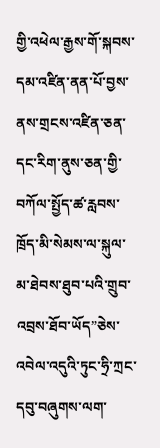གྱི་འཕེལ་རྒྱས་གོ་སྐབས་དམ་འཛིན་ནན་པོ་བྱས་ནས་གྲངས་འཛིན་ཅན་དང་རིག་ནུས་ཅན་གྱི་བཀོལ་སྤྱོད་ཚ་རླབས་ཁྲོད་མི་སེམས་ལ་སྐུལ་མ་ཐེབས་ཐུབ་པའི་གྲུབ་འབྲས་ཐོབ་ཡོད”ཅེས་འབེལ་འདུའི་ཏུང་ཧྲི་ཀྲང་དབུ་བཞུགས་ལག་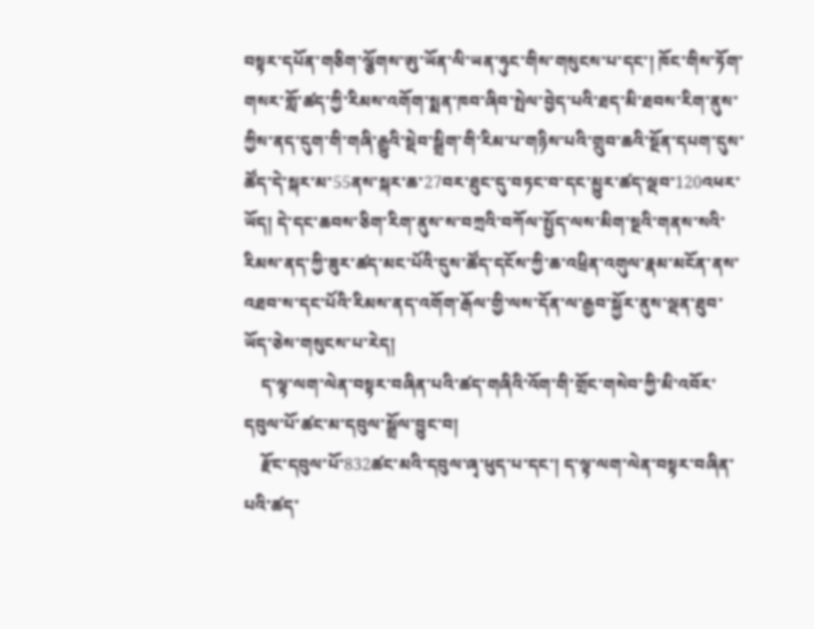བསྟར་དཔོན་གཅིག་ལྕོགས་ཨུ་ཡོན་ལི་ཡན་ཧུང་གིས་གསུངས་པ་དང་། ཁོང་གིས་ཏོག་གསར་གློ་ཚད་ཀྱི་རིམས་འགོག་སྨན་ཁབ་ཞིབ་སྤེལ་བྱེད་པའི་ཐད་མི་ཐབས་རིག་ནུས་ཀྱིས་ནད་དུག་གི་གཞི་རྒྱུའི་སྡེབ་སྒྲིག་གི་རིམ་པ་གཉིས་པའི་གྲུབ་ཆའི་སྔོན་དཔག་དུས་ཚོད་དེ་སྐར་མ་55ནས་སྐར་ཆ་27བར་ཐུང་དུ་བཏང་བ་དང་མྱུར་ཚད་ལྡབ་120འཕར་ཡོད། དེ་དང་ཆབས་ཅིག་རིག་ནུས་ས་བཀྲའི་བཀོལ་སྤྱོད་ལས་མིག་སྔའི་གནས་སའི་རིམས་ནད་ཀྱི་ཟུར་ཚད་མང་པོའི་དུས་ཚོད་དངོས་ཀྱི་ཆ་འཕྲིན་འགུལ་རྣམ་མངོན་ནས་འཐབ་ས་དང་པོའི་རིམས་ནད་འགོག་རྒོལ་གྱི་ལས་དོན་ལ་རྒྱབ་སྐྱོར་ནུས་ལྡན་ཐུབ་ཡོད་ཅེས་གསུངས་པ་རེད།
    ད་ལྟ་ལག་ལེན་བསྟར་བཞིན་པའི་ཚད་གཞིའི་འོག་གི་གྲོང་གསེབ་ཀྱི་མི་འབོར་དབུལ་པོ་ཚང་མ་དབུལ་སྒྲོལ་བྱུང་བ།
    རྫོང་དབུལ་པོ་832ཚང་མའི་དབུལ་ཞྭ་ཕུད་པ་དང་། ད་ལྟ་ལག་ལེན་བསྟར་བཞིན་པའི་ཚད་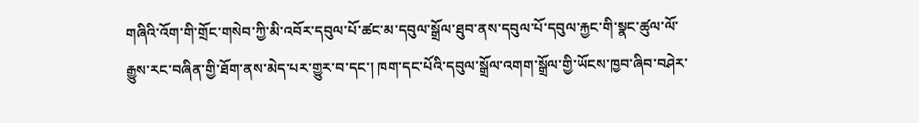གཞིའི་འོག་གི་གྲོང་གསེབ་ཀྱི་མི་འབོར་དབུལ་པོ་ཚང་མ་དབུལ་སྒྲོལ་ཐུབ་ནས་དབུལ་པོ་དབུལ་རྐྱང་གི་སྣང་ཚུལ་ལོ་རྒྱུས་རང་བཞིན་གྱི་ཐོག་ནས་མེད་པར་གྱུར་བ་དང་། ཁག་དང་པོའི་དབུལ་སྒྲོལ་འགག་སྒྲོལ་གྱི་ཡོངས་ཁྱབ་ཞིབ་བཤེར་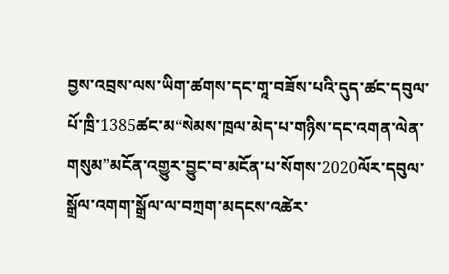བྱས་འབྲས་ལས་ཡིག་ཚགས་དང་གཱ་བཟོས་པའི་དུད་ཚང་དབུལ་པོ་ཁྲི་1385ཚང་མ“སེམས་ཁྲལ་མེད་པ་གཉིས་དང་འགན་ལེན་གསུམ”མངོན་འགྱུར་བྱུང་བ་མངོན་པ་སོགས་2020ལོར་དབུལ་སྒྲོལ་འགག་སྒྲོལ་ལ་བཀྲག་མདངས་འཚེར་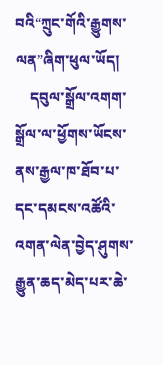བའི“ཀྲུང་གོའི་རྒྱུགས་ལན”ཞིག་ཕུལ་ཡོད།
    དབུལ་སྒྲོལ་འགག་སྒྲོལ་ལ་ཕྱོགས་ཡོངས་ནས་རྒྱལ་ཁ་ཐོབ་པ་དང་དམངས་འཚོའི་འགན་ལེན་བྱེད་ཤུགས་རྒྱུན་ཆད་མེད་པར་ཆེ་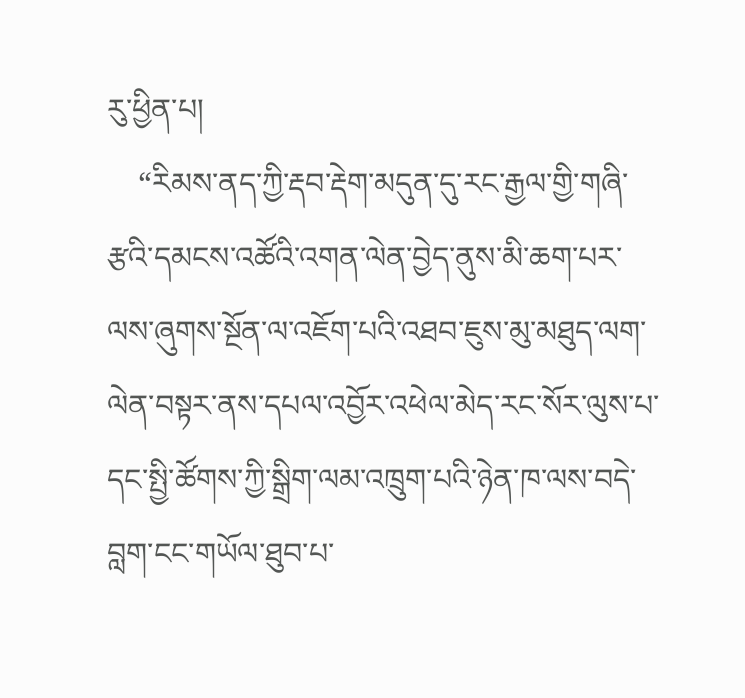རུ་ཕྱིན་པ།
    “རིམས་ནད་ཀྱི་རྡབ་རྡེག་མདུན་དུ་རང་རྒྱལ་གྱི་གཞི་རྩའི་དམངས་འཚོའི་འགན་ལེན་བྱེད་ནུས་མི་ཆག་པར་ལས་ཞུགས་སྔོན་ལ་འཇོག་པའི་འཐབ་ཇུས་མུ་མཐུད་ལག་ལེན་བསྟར་ནས་དཔལ་འབྱོར་འཕེལ་མེད་རང་སོར་ལུས་པ་དང་སྤྱི་ཚོགས་ཀྱི་སྒྲིག་ལམ་འཁྲུག་པའི་ཉེན་ཁ་ལས་བདེ་བླག་ངང་གཡོལ་ཐུབ་པ་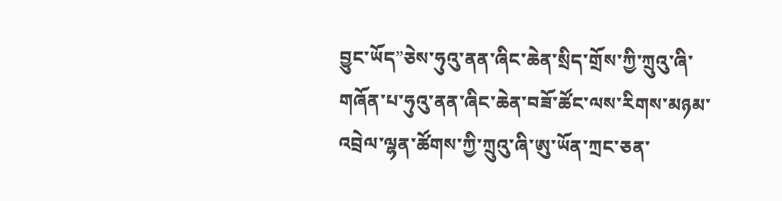བྱུང་ཡོད”ཅེས་ཧུའུ་ནན་ཞིང་ཆེན་སྲིད་གྲོས་ཀྱི་ཀྲུའུ་ཞི་གཞོན་པ་ཧུའུ་ནན་ཞིང་ཆེན་བཟོ་ཚོང་ལས་རིགས་མཉམ་འབྲེལ་ལྷན་ཚོགས་ཀྱི་ཀྲུའུ་ཞི་ཨུ་ཡོན་ཀྲང་ཅན་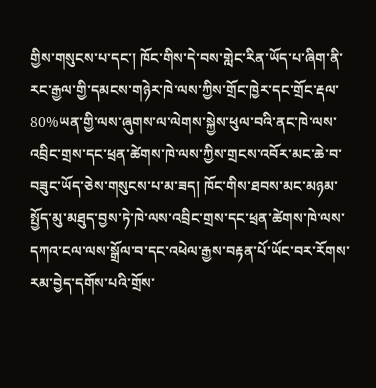གྱིས་གསུངས་པ་དང་། ཁོང་གིས་དེ་བས་གླེང་རིན་ཡོད་པ་ཞིག་ནི་རང་རྒྱལ་གྱི་དམངས་གཉེར་ཁེ་ལས་ཀྱིས་གྲོང་ཁྱེར་དང་གྲོང་རྡལ་80%ཡན་གྱི་ལས་ཞུགས་ལ་ལེགས་སྐྱེས་ཕུལ་བའི་ནང་ཁེ་ལས་འབྲིང་གྲས་དང་ཕྲན་ཚེགས་ཁེ་ལས་ཀྱིས་གྲངས་འབོར་མང་ཆེ་བ་བཟུང་ཡོད་ཅེས་གསུངས་པ་མ་ཟད། ཁོང་གིས་ཐབས་མང་མཉམ་སྤྱོད་མུ་མཐུད་བྱས་ཏེ་ཁེ་ལས་འབྲིང་གྲས་དང་ཕྲན་ཚེགས་ཁེ་ལས་དཀའ་ངལ་ལས་སྒྲོལ་བ་དང་འཕེལ་རྒྱས་བརྟན་པོ་ཡོང་བར་རོགས་རམ་བྱེད་དགོས་པའི་གྲོས་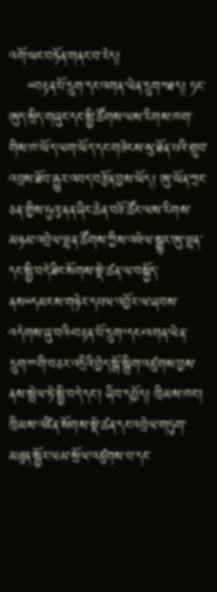འགོ་ཡང་བཏོན་གནང་བ་རེད།
    “བརྟན་པོ་དྲུག་དང་འགན་ལེན་དྲུག”ཐད། ཏང་ཨུད་སྲིད་གཞུང་དང་སྤྱི་ཚོགས་ལས་རིགས་ཁག་གིས་ཁ་ཡོད་ལག་ཡོད་དང་གཟེངས་སུ་ཐོན་པའི་གྲུབ་འབྲས་ཐོབ་རྒྱུར་འབད་བརྩོན་བྱས་ཡོད། ཨུ་ཡོན་ཀྲང་ཅན་གྱིས་ཧུའུ་ནན་ཞིང་ཆེན་བཟོ་ཚོང་ལས་རིགས་མཉམ་འབྲེལ་ལྷན་ཚོགས་ཀྱིས་འཕེལ་སྒྱུར་ཨུ་ལྷན་དང་སྤྱི་བདེ་ཐིང་སོགས་སྡེ་ཚན་ལ་བསྐྱོད་ནས“དམངས་གཉེར་དཔལ་འབྱོར་ལ་ཞབས་འདེགས་ཞུ་བའི‘བརྟན་པོ་དྲུག’དང‘འགན་ལེན་དྲུག’”གི་བཅར་འདྲིའི་བྱེད་སྒོ་སྒྲིག་འཛུགས་བྱས་ནས་སྤེལ་ཏེ་སྤྱི་བདེ་དང་། ཞིབ་དཔྱོད། ཁྲིམས་ཁང་། ཁྲིམས་འཛིན་སོགས་སྡེ་ཚན་དང་འབྲེལ་གཏུག་མཐུན་སྦྱོར་ལམ་སྲོལ་འཛུགས་པ་དང་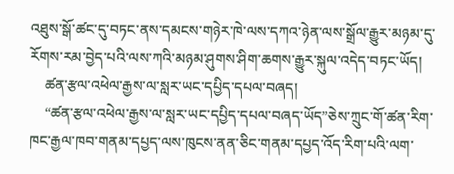འཐུས་སྒོ་ཚང་དུ་བཏང་ནས་དམངས་གཉེར་ཁེ་ལས་དཀའ་ཉེན་ལས་སྒྲོལ་རྒྱུར་མཉམ་དུ་རོགས་རམ་བྱེད་པའི་ལས་ཀའི་མཉམ་ཤུགས་ཤིག་ཆགས་རྒྱུར་སྐུལ་འདེད་བཏང་ཡོད།
    ཚན་རྩལ་འཕེལ་རྒྱས་ལ་སླར་ཡང་དཔྱིད་དཔལ་བཞད།
    “ཚན་རྩལ་འཕེལ་རྒྱས་ལ་སླར་ཡང་དཔྱིད་དཔལ་བཞད་ཡོད”ཅེས་ཀྲུང་གོ་ཚན་རིག་ཁང་རྒྱལ་ཁབ་གནམ་དཔྱད་ལས་ཁུངས་ནན་ཅིང་གནམ་དཔྱད་འོད་རིག་པའི་ལག་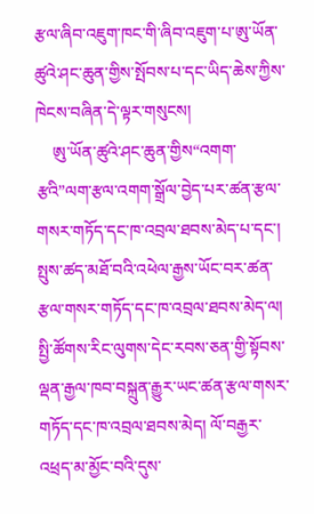རྩལ་ཞིབ་འཇུག་ཁང་གི་ཞིབ་འཇུག་པ་ཨུ་ཡོན་ཚུའེ་ཤང་ཆུན་གྱིས་སྤོབས་པ་དང་ཡིད་ཆེས་ཀྱིས་ཁེངས་བཞིན་དེ་ལྟར་གསུངས།
    ཨུ་ཡོན་ཚུའེ་ཤང་ཆུན་གྱིས“འགག་རྩའི”ལག་རྩལ་འགག་སྒྲོལ་བྱེད་པར་ཚན་རྩལ་གསར་གཏོད་དང་ཁ་འབྲལ་ཐབས་མེད་པ་དང་། སྤུས་ཚད་མཐོ་བའི་འཕེལ་རྒྱས་ཡོང་བར་ཚན་རྩལ་གསར་གཏོད་དང་ཁ་འབྲལ་ཐབས་མེད་ལ། སྤྱི་ཚོགས་རིང་ལུགས་དེང་རབས་ཅན་གྱི་སྟོབས་ལྡན་རྒྱལ་ཁབ་བསྐྲུན་རྒྱུར་ཡང་ཚན་རྩལ་གསར་གཏོད་དང་ཁ་འབྲལ་ཐབས་མེད། ལོ་བརྒྱར་འཕྲད་མ་མྱོང་བའི་དུས་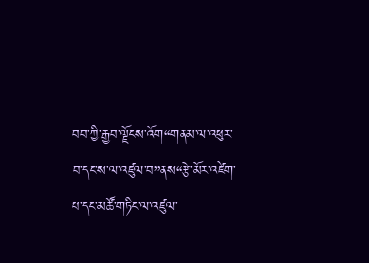བབ་ཀྱི་རྒྱབ་ལྗོངས་འོག“གནམ་ལ་འཕུར་བ་དང་ས་ལ་འཛུལ་བ”ནས“རྩེ་མོར་འཛེག་པ་དང་མཚོ་གཏིང་ལ་འཛུལ་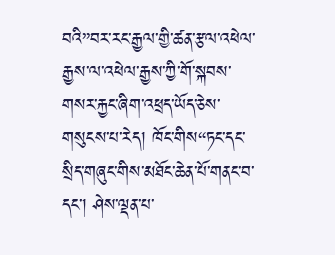བའི”བར་རང་རྒྱལ་གྱི་ཚན་རྩལ་འཕེལ་རྒྱས་ལ་འཕེལ་རྒྱས་ཀྱི་གོ་སྐབས་གསར་རྐྱང་ཞིག་འཕྲད་ཡོད་ཅེས་གསུངས་པ་རེད། ཁོང་གིས“ཏང་དང་སྲིད་གཞུང་གིས་མཐོང་ཆེན་པོ་གནང་བ་དང་། ཤེས་ལྡན་པ་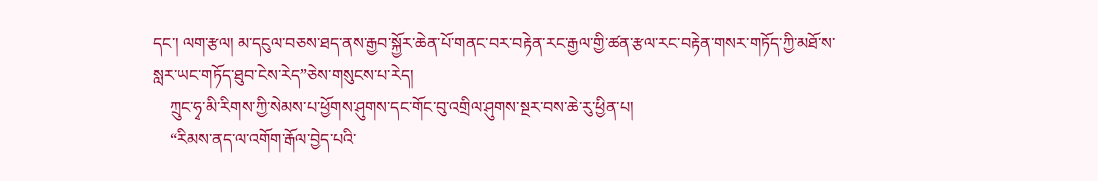དང་། ལག་རྩལ། མ་དངུལ་བཅས་ཐད་ནས་རྒྱབ་སྐྱོར་ཆེན་པོ་གནང་བར་བརྟེན་རང་རྒྱལ་གྱི་ཚན་རྩལ་རང་བརྟེན་གསར་གཏོད་ཀྱི་མཐོ་ས་སླར་ཡང་གཏོད་ཐུབ་ངེས་རེད”ཅེས་གསུངས་པ་རེད།
    ཀྲུང་ཧྭ་མི་རིགས་ཀྱི་སེམས་པ་ཕྱོགས་ཤུགས་དང་གོང་བུ་འགྲིལ་ཤུགས་སྔར་བས་ཆེ་རུ་ཕྱིན་པ།
    “རིམས་ནད་ལ་འགོག་རྒོལ་བྱེད་པའི་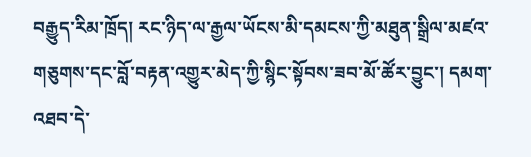བརྒྱུད་རིམ་ཁྲོད། རང་ཉིད་ལ་རྒྱལ་ཡོངས་མི་དམངས་ཀྱི་མཐུན་སྒྲིལ་མཛའ་གཅུགས་དང་བློ་བརྟན་འགྱུར་མེད་ཀྱི་སྙིང་སྟོབས་ཟབ་མོ་ཚོར་བྱུང་། དམག་འཐབ་དེ་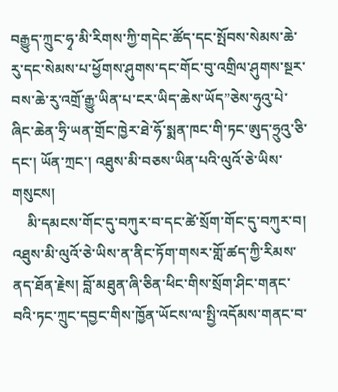བརྒྱུད་ཀྲུང་ཧྭ་མི་རིགས་ཀྱི་གདེང་ཚོད་དང་སྤོབས་སེམས་ཆེ་རུ་དང་སེམས་པ་ཕྱོགས་ཤུགས་དང་གོང་བུ་འགྲིལ་ཤུགས་སྔར་བས་ཆེ་རུ་འགྲོ་རྒྱུ་ཡིན་པ་ངར་ཡིད་ཆེས་ཡོད”ཅེས་ཧུའུ་པེ་ཞིང་ཆེན་ཧྲི་ཡན་གྲོང་ཁྱེར་ཐེ་ཧོ་སྨན་ཁང་གི་ཏང་ཨུད་ཧྲུའུ་ཅི་དང་། ཡོན་ཀྲང་། འཐུས་མི་བཅས་ཡིན་པའི་ལུའོ་ཅེ་ཡིས་གསུངས།
    མི་དམངས་གོང་དུ་བཀུར་བ་དང་ཚེ་སྲོག་གོང་དུ་བཀུར་བ། འཐུས་མི་ལུའོ་ཅེ་ཡིས་ན་ནིང་ཏོག་གསར་གློ་ཚད་ཀྱི་རིམས་ནད་ཐོན་རྗེས། བློ་མཐུན་ཞི་ཅིན་ཕིང་གིས་སྲོག་ཤིང་གནང་བའི་ཏང་ཀྲུང་དབྱང་གིས་ཁྱོན་ཡོངས་ལ་སྤྱི་འདོམས་གནང་བ་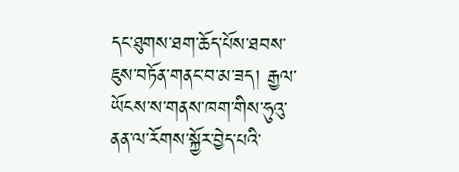དང་ཐུགས་ཐག་ཆོད་པོས་ཐབས་ཇུས་བཏོན་གནང་བ་མ་ཟད། རྒྱལ་ཡོངས་ས་གནས་ཁག་གིས་ཧུའུ་ནན་ལ་རོགས་སྐྱོར་བྱེད་པའི་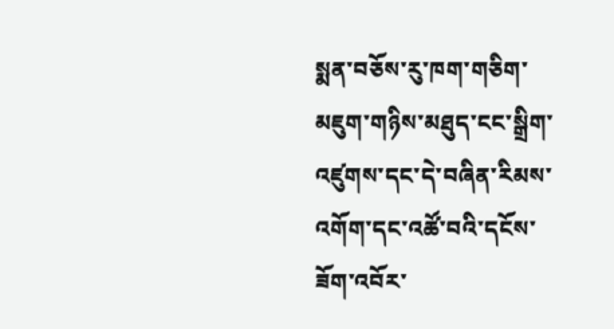སྨན་བཅོས་རུ་ཁག་གཅིག་མཇུག་གཉིས་མཐུད་ངང་སྒྲིག་འཛུགས་དང་དེ་བཞིན་རིམས་འགོག་དང་འཚོ་བའི་དངོས་ཟོག་འབོར་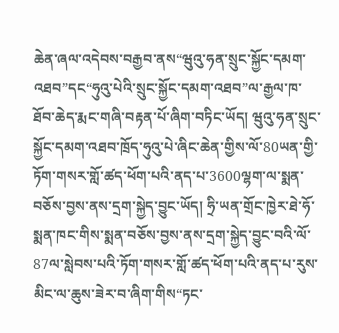ཆེན་ཞལ་འདེབས་བརྒྱབ་ནས“ཝུའུ་ཧན་སྲུང་སྐྱོང་དམག་འཐབ”དང“ཧུའུ་པེའི་སྲུང་སྐྱོང་དམག་འཐབ”ལ་རྒྱལ་ཁ་ཐོབ་ཆེད་རྨང་གཞི་བརྟན་པོ་ཞིག་བཏིང་ཡོད། ཝུའུ་ཧན་སྲུང་སྐྱོང་དམག་འཐབ་ཁྲོད་ཧུའུ་པེ་ཞིང་ཆེན་གྱིས་ལོ་80ཡན་གྱི་ཏོག་གསར་གློ་ཚད་ཕོག་པའི་ནད་པ་3600ལྷག་ལ་སྨན་བཅོས་བྱས་ནས་དྲག་སྐྱེད་བྱུང་ཡོད། ཧྲི་ཡན་གྲོང་ཁྱེར་ཐེ་ཧོ་སྨན་ཁང་གིས་སྨན་བཅོས་བྱས་ནས་དྲག་སྐྱེད་བྱུང་བའི་ལོ་87ལ་སླེབས་པའི་ཏོག་གསར་གློ་ཚད་ཕོག་པའི་ནད་པ་རུས་མིང་ལ་ཆུས་ཟེར་བ་ཞིག་གིས“ཏང་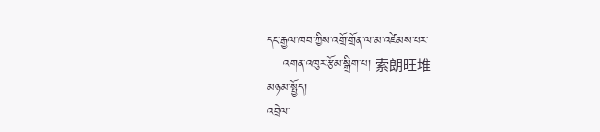དང་རྒྱལ་ཁབ་ཀྱིས་འགྲོ་གྲོན་ལ་མ་འཛེམས་པར་
    འགན་འཁུར་རྩོམ་སྒྲིག་པ། 索朗旺堆
མཉམ་སྤྱོད།
འབྲེལ་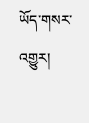ཡོད་གསར་འགྱུར།